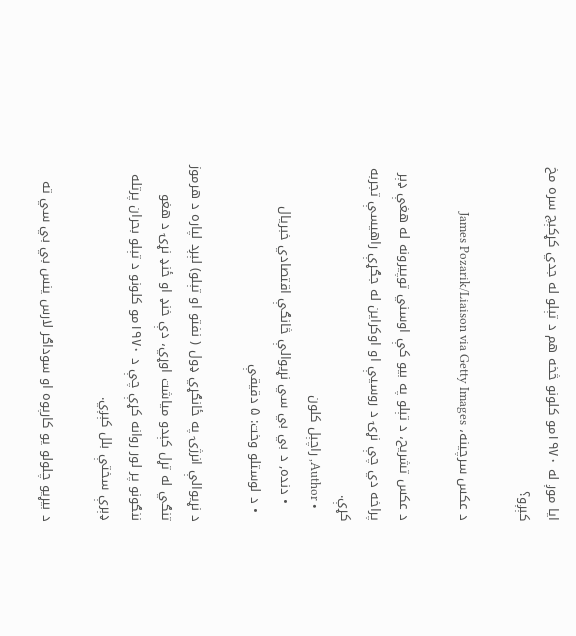ایا موږ له ۱۹۷۰مو کلونو څخه هم د تېلو له جدي کړکېچ سره مخ کېږو؟

د عکس سرچینه، James Pozarik/Liaison via Getty Images

د عکس تشریح، د تېلو په بیو کې اوسني توپیرونه له هغې ډېر پراخه دي چې نړۍ د روسیې او اوکراین له جګړې راهیسې تجربه کړې.
    • Author, راچېل کلون
    • دنده, د بي بي سي نړیوالې څانګې اقتصادي خبریال
  • د لوستلو وخت: ۵ دقیقې

د نړیوالې انرژۍ په ځانګړي ډول ( نفتو او تېلو) لېږد لپاره د هرموز تنګي له تړل کېدو میاشت اوړي، دې خنډ او ځنډ نړۍ د هغو ننګونو پر لور روانه کړې چې د ۱۹۷۰مو کلونو د تېلو بحران پرتله ډېرې سختې بلل کېږي.

د بیړیو چلولو یو کارپوه او سوداګر لارس ینس بي بي سي ته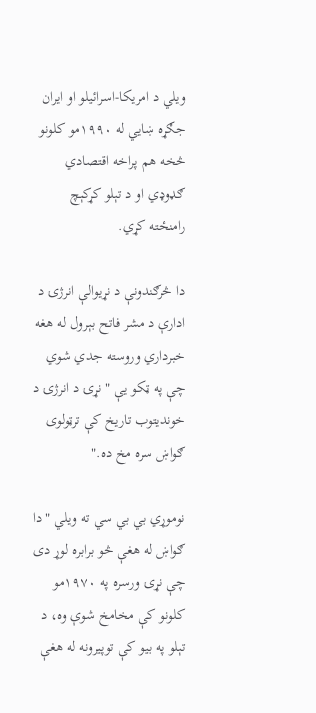ویلي د امریکا-اسرائیلو او ایران جګړه ښايي له ۱۹۹۰مو کلونو څخه هم پراخه اقتصادي ګډوډي او د تېلو کړکېچ رامنځته کړي.

دا څرګندونې د نړیوالې انرژۍ د ادارې د مشر فاتح بېرول له هغه خبرداري وروسته جدي شوي چې په ټکو یې " نړۍ د انرژۍ د خوندیتوب تاریخ کې ترټولوی ګواښ سره مخ ده."

نوموړي بي بي سي ته ویلي "دا ګواښ له هغې څو برابره لوړ دی چې نړۍ ورسره په ۱۹۷۰مو کلونو کې مخامخ شوې وه، د تېلو په بیو کې توپیرونه له هغې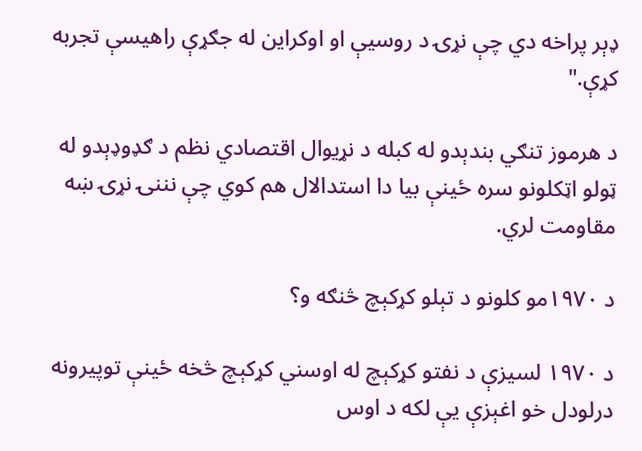ډېر پراخه دي چې نړۍ د روسیې او اوکراین له جګړې راهیسې تجربه کړې."

د هرموز تنګي بندېدو له کبله د نړیوال اقتصادي نظم د ګډوډېدو له ټولو اټکلونو سره ځینې بیا دا استدالال هم کوي چې نننۍ نړۍ ښه مقاومت لري.

د ۱۹۷۰مو کلونو د تېلو کړکېچ څنګه و؟

د ۱۹۷۰ لسیزې د نفتو کړکېچ له اوسني کړکېچ څخه ځینې توپیرونه درلودل خو اغېزې یې لکه د اوس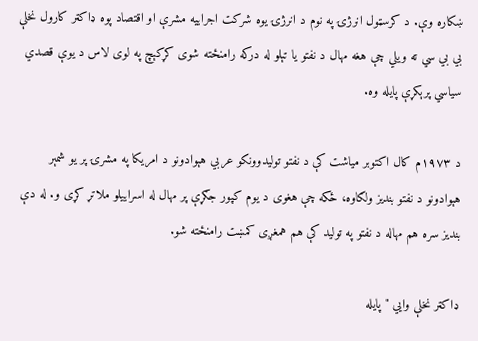ښکاره وې. د کرسټول انرژۍ په نوم د انرژۍ یوه شرکت اجراییه مشرې او اقتصاد پوه ډاکټر کارول نخلې بي بي سي ته ویلي چې هغه مهال د نفتو یا تېلو له درکه رامنځته شوی کړکېچ په لوی لاس د یوې قصدي سیاسي پرېکړې پایله وه.

د ۱۹۷۳م کال اکتوبر میاشت کې د نفتو تولیدوونکو عربي هېوادونو د امریکا په مشرۍ پر یو شمېر هېوادونو د نفتو بندیز ولګاوه، ځکه چې هغوی د یوم‌ کپور جګړې پر مهال له اسراییلو ملاتړ کړی و. له دې بندیز سره هم مهاله د نفتو په تولید کې هم همغږی کمښت رامنځته شو.

ډاکټر نخلې وايي "پایله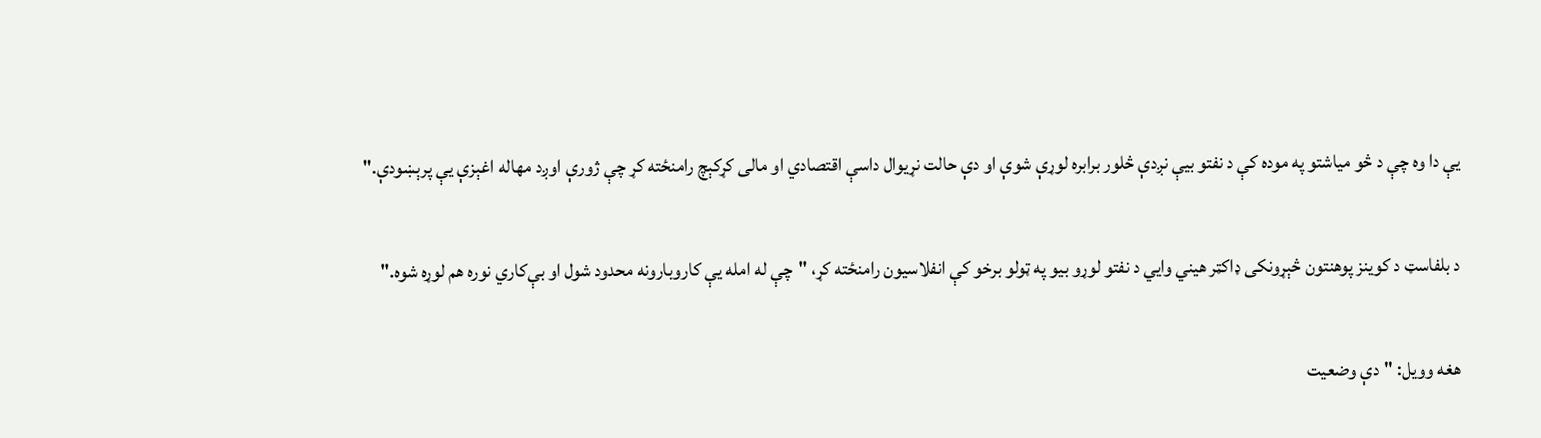یې دا وه چې د څو میاشتو په موده کې د نفتو بیې نږدې څلور برابره لوړې شوې او دې حالت نړیوال داسې اقتصادي او مالی کړکېچ رامنځته کړ چې ژورې اوږد مهاله اغېزې یې پرېښودې."

د بلفاسټ د کوینز پوهنتون څېړونکی ډاکټر هیني وايي د نفتو لوړو بیو په ټولو برخو کې انفلاسیون رامنځته کړ، "چې له امله یې کاروبارونه محدود شول او بې‌کاري نوره هم لوړه شوه."

هغه وویل: "دې وضعیت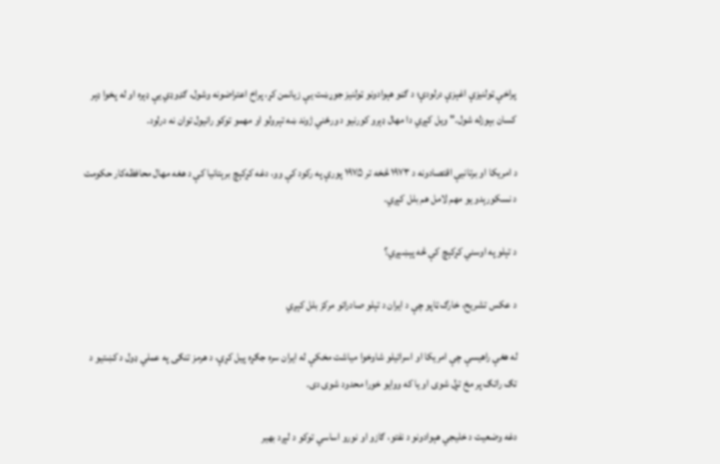پراخې ټولنیزې اغېزې درلودې؛ د ګڼو هېوادونو ټولنیز جوړښت یې زیانمن کړ، پراخ اعتراضونه وشول، ګډوډي یې ډېره او له پخوا ډېر کسان بېوزله شول." ویل کېږي دا مهال ډېرو کورنیو د ورځني ژوند ښه تېرولو او مهمو توکو رانیول توان نه درلود.

د امریکا او برتانیې اقتصادونه د ۱۹۷۳ څخه تر ۱۹۷۵ پورې په رکود کې وو، دغه کړکېچ برېتانیا کې د هغه مهال محافظه‌کار حکومت د نسکورېدو یو مهم لامل هم بلل کېږي.

د تېلو په اوسني کړکېچ کې څه پېښېږي؟

د عکس تشریح، خارګ ټاپو چې د ایران د تېلو صادراتو مرکز بلل کېږي

له هغې راهیسې چې امریکا او اسرائیلو شاوخوا میاشت مخکې له ایران سره جګړه پیل کړې، د هرمز تنګی په عملي ډول د کښتيو د تګ راتګ پر مخ تړل شوی او یا که ووایو خورا محدود شوی دی.

دغه وضعیت د خلیجي هېوادونو د نفتو، ګازو او نورو اساسي توکو د لېږد بهیر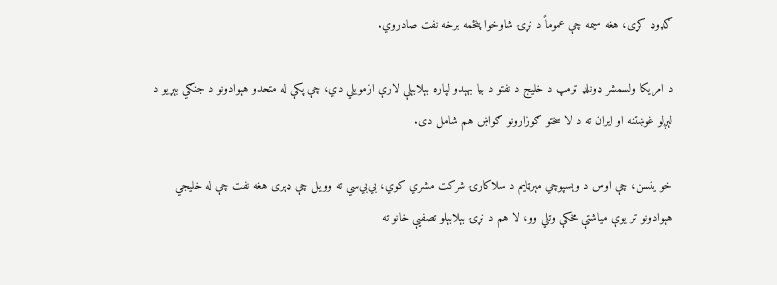ګډوډ کړی، هغه سیمه چې عموماً د نړۍ شاوخوا پنځمه برخه نفت صادروي.

د امریکا ولسمشر ډونلډ ټرمپ د خلیج د نفتو د بیا بهېدو لپاره بېلابېلې لارې ازمویلي دي، چې پکې له متحدو هېوادونو د جنګي بېړیو د لېږلو غوښتنه او ایران ته د لا سختو ګوزارونو ګواښ هم شامل دی.

خو ینسن، چې اوس د وېسپوچي مېرټایم د سلاکارۍ شرکت مشري کوي، بي‌بي‌سي ته وویل چې ډېری هغه نفت چې له خلیجي هېوادونو تر یوې میاشتې مخکې وتلي وو، لا هم د نړۍ بېلابېلو تصفیې خانو ته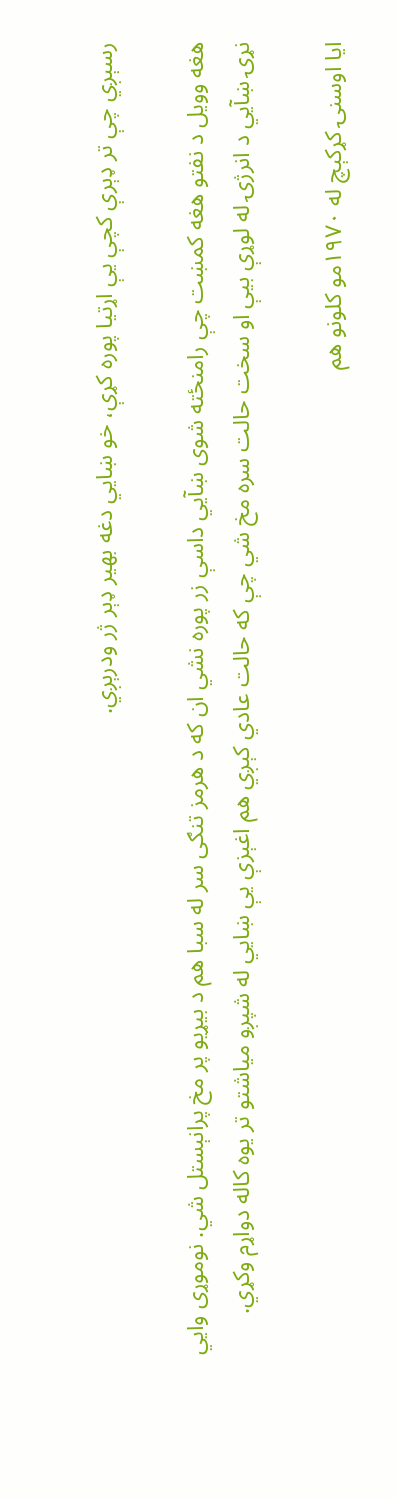رسېږي چې تر ډېرې کچې یې اړتیا پوره کړې، خو ښايي دغه بهیر ډېر ژر ودرېږي.

هغه وویل د نفتو هغه کمښت چې رامنځته شوی ښآيي داسې زر پوره نشي ان که د هرمز تنګی سر له سبا هم د بیړیو پر مخ پرانېستل شي. نوموړی وايي نړۍ ښآيي د انرژۍ له لوړې بیې او سخت حالت سره مخ شي چې که حالت عادي کېږي هم اغېزې یې ښايي له شپږو میاشتو تر یوه کاله دواړم وکړي.

ایا اوسنۍ کړکېچ له ۱۹۷۰مو کلونو هم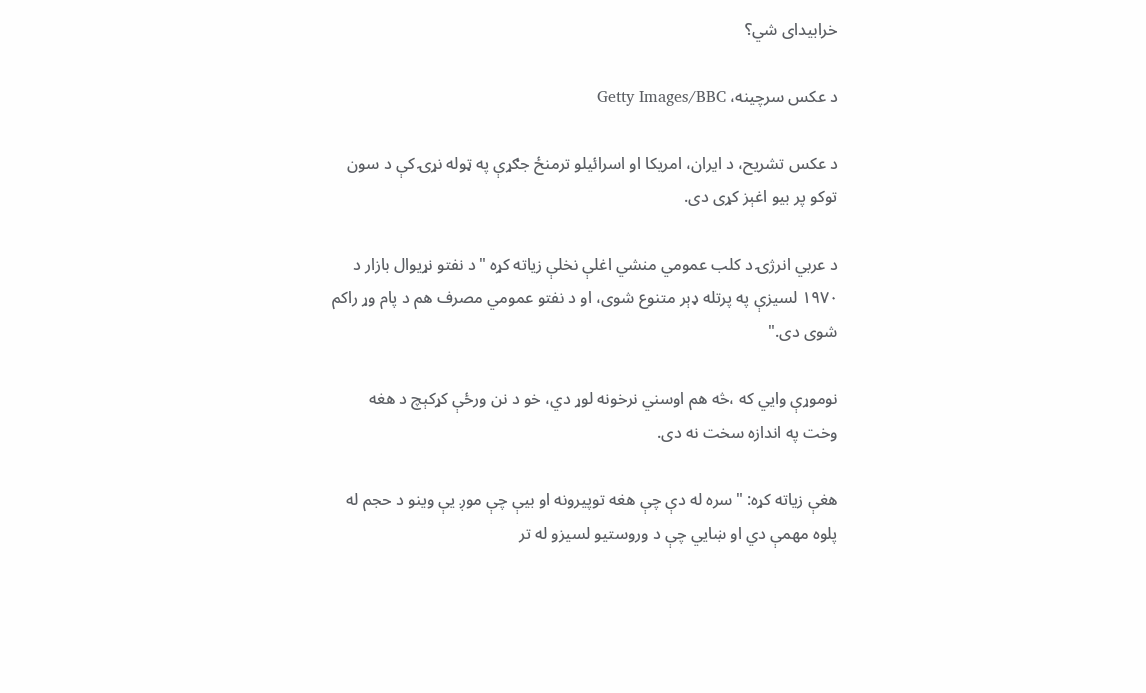خرابیدای شي؟

د عکس سرچینه، Getty Images/BBC

د عکس تشریح، د ایران، امریکا او اسرائیلو ترمنځ جګړې په ټوله نړۍ کې د سون‌ توکو پر بیو اغېز کړی دی.

د عربي انرژۍ د کلب عمومي منشي اغلې نخلې زیاته کړه "د نفتو نړیوال بازار د ۱۹۷۰ لسیزې په پرتله ډېر متنوع شوی، او د نفتو عمومي مصرف هم د پام وړ راکم شوی دی."

نوموړې وايي که ،څه هم اوسني نرخونه لوړ دي، خو د نن ورځې کړکېچ د هغه وخت په اندازه سخت نه دی.

هغې زیاته کړه: "سره له دې چې هغه توپیرونه او بیې چې موږ یې وینو د حجم له پلوه مهمې دي او ښايي چې د وروستیو لسیزو له تر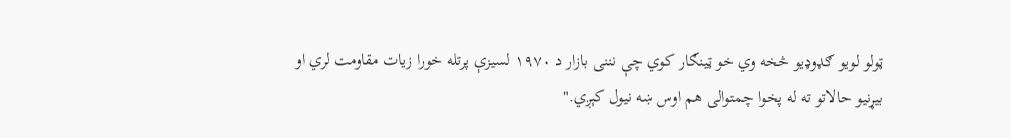ټولو لویو ګډوډیو څخه وي خو ټينګار کوي چې نننی بازار د ۱۹۷۰ لسیزې پرتله خورا زیات مقاومت لري او بیړنیو حالاتو ته له پخوا چمتوالی هم اوس ښه نیول کېږي."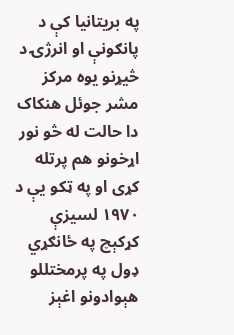په بریتانیا کې د پانګونې او انرژۍ د څيړنو یوه مرکز مشر جوئل هنکاک دا حالت له څو نور اړخونو هم پرتله کړی او په ټکو یې د ۱۹۷۰ لسیزې کړکېچ په ځانګړي ډول په پرمختللو هېوادونو اغېز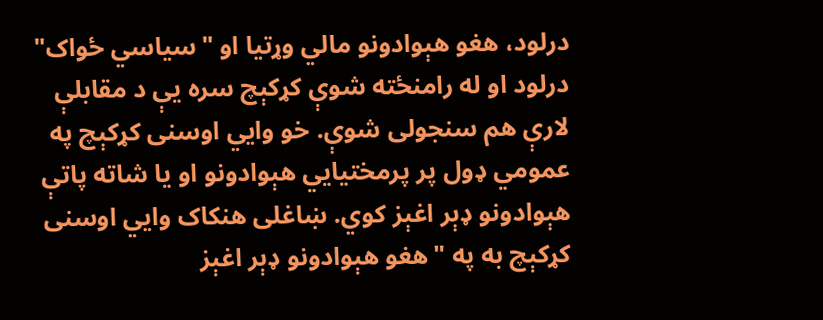درلود، هغو هېوادونو مالي وړتیا او "سیاسي ځواک" درلود او له رامنځته شوې کړکېچ سره یې د مقابلې لارې هم سنجولی شوې. خو وايي اوسنی کړکېچ په عمومي ډول پر پرمختیايي هېوادونو او یا شاته پاتې هېوادونو ډېر اغېز کوي. ښاغلی هنکاک وايي اوسنی کړکېچ به په "هغو هېوادونو ډېر اغېز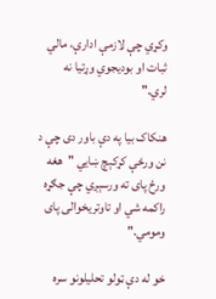وکړي چې لازمې ادارې، مالي ثبات او بودیجوي وړتیا نه لري."

هنکاک بیا په دې باور دی چې د نن ورځې کړکېچ ښايي "هغه ورځ پای ته ورسېږي چې جګړه راکمه شي او تاوتریخوالی پای ومومي."

خو له دې ټولو تحلیلونو سره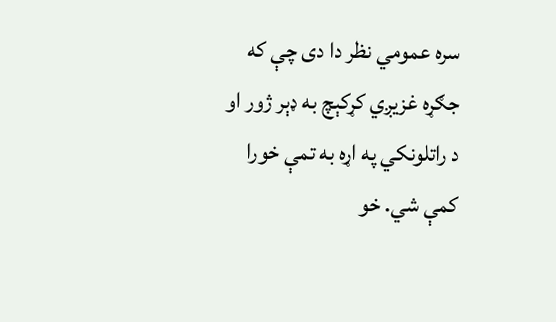سره عمومي نظر دا دی چې که جګړه غزیږي کړکېچ به ډېر ژور او د راتلونکي په اړه به تمې خورا کمې شي. خو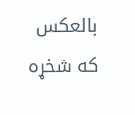بالعکس که شخړه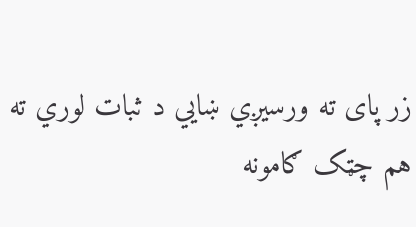زر پای ته ورسیږي ښايي د ثبات لوري ته هم چټک ګامونه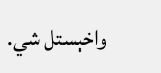واخېستل شي.